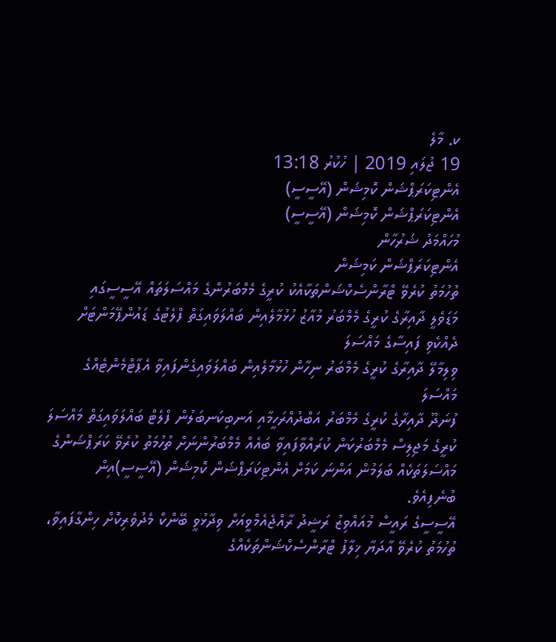ކ. މާލެ
19 ޖުލައި 2019 | ހުކުރު 13:18
އެންޓިކަރަޕްޝަން ކޮމިޝަން (އޭސީސީ)
އެންޓިކަރަޕްޝަން ކޮމިޝަން (އޭސީސީ)
މުހައްމަދު ޝަރުހާން
އެންޓިކަރަޕްޝަން ކަމިޝަން
ތުހުމަތު ކުރެވޭ ޓްރާންސެކްޝަންތަކާއެކު ކުރީގެ މެމްބަރުންގެ މައްސަލަތައް އޭސީސީގައި
މަޑަވެލީ ދާއިރާގެ ކުރީގެ މެމްބަރު މުއާޒު ހުޅުމާލެއިން ބައްލަވައިގަތް ފްލެޓުގެ ޑައުންޕޭމަންޓަށް ދެއްކެވި ފައިސާގެ މައްސަލަ
ވިލިމާލޭ ދާއިރާގެ ކުރީގެ މެމްބަރު ނިހާން ހުޅުމާލެއިން ބައްލަވައިގެންފައިވާ އެޕާޓްމެންޓެއްގެ މައްސަލަ
ފުނަދޫ ދާއިރާގެ ކުރީގެ މެމްބަރު އަބްދުއްރަހީމާއި އަނބިކަނބަލުން ފްލެޓް ބައްލަވައިގަތް މައްސަލަ
ކުރީގެ މަޖިލިސް މެމްބަރުކަން ކުރައްވާފައިވާ ބައެއް މެމްބަރުންނަށް ތުހުމަތު ކުރެވޭ ކަރަޕްޝަންގެ މައްސަލަތަކެއް ބަލަމުން އަންނަ ކަމަށް އެންޓިކަރަޕްޝަން ކޮމިޝަން (އޭސީސީ)އިން ބުނެފިއެވެ.
އޭސީސީގެ ރައީސް މުއައްވިޒު ރަޝީދު ރާއްޖެއެމްވީއަށް ވިދާޅުވީ ބޭންކް މެދުވެރިކޮށް ހިންގާފައިވާ، ތުހުމަތު ކުރެވޭ އާދަޔާ ޚިލާފު ޓްރާންސެކްޝަންތަކެއްގެ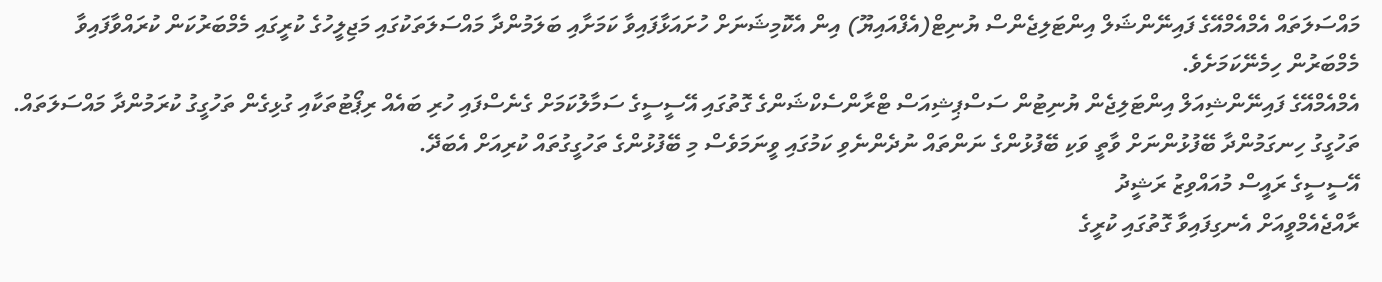މައްސަލަތައް އެމްއެމްއޭގެ ފައިނޭންޝަލް އިންޓަލިޖެންސް ޔުނިޓް(އެފްއައިޔޫ) އިން އެކޮމިޝަނަށް ހުށައަޅާފައިވާ ކަމަށާއި ބަލަމުންދާ މައްސަލަތަކުގައި މަޖިލީހުގެ ކުރީގައި މެމްބަރުކަން ކުރައްވާފައިވާ މެމްބަރުން ހިމެނޭކަމަށެވެ.
އެމްއެމްއޭގެ ފައިނޭންޝިއަލް އިންޓަލިޖެން ޔުނިޓުން ސަސްޕިޝިއަސް ޓްރާންސެކްޝަންގެ ގޮތުގައި އޭސީސީގެ ސަމާލުކަމަށް ގެނެސްފައި ހުރި ބައެއް ރިޕޯޓުތަކާއި ގުޅިގެން ތަހުގީގު ކުރަމުންދާ މައްސަލަތައް. ތަހުގީގު ހިނގަމުންދާ ބޭފުޅުންނަށް ވާތީ ވަކި ބޭފުޅުންގެ ނަންތައް ނުދެންނެވި ކަމުގައި ވީނަމަވެސް މި ބޭފުޅުންގެ ތަހުގީގުތައް ކުރިއަށް އެބަދޭ.
އޭސީސީގެ ރައީސް މުއައްވިޒު ރަޝީދު
ރާއްޖެއެމްވީއަށް އެނގިފައިވާ ގޮތުގައި ކުރީގެ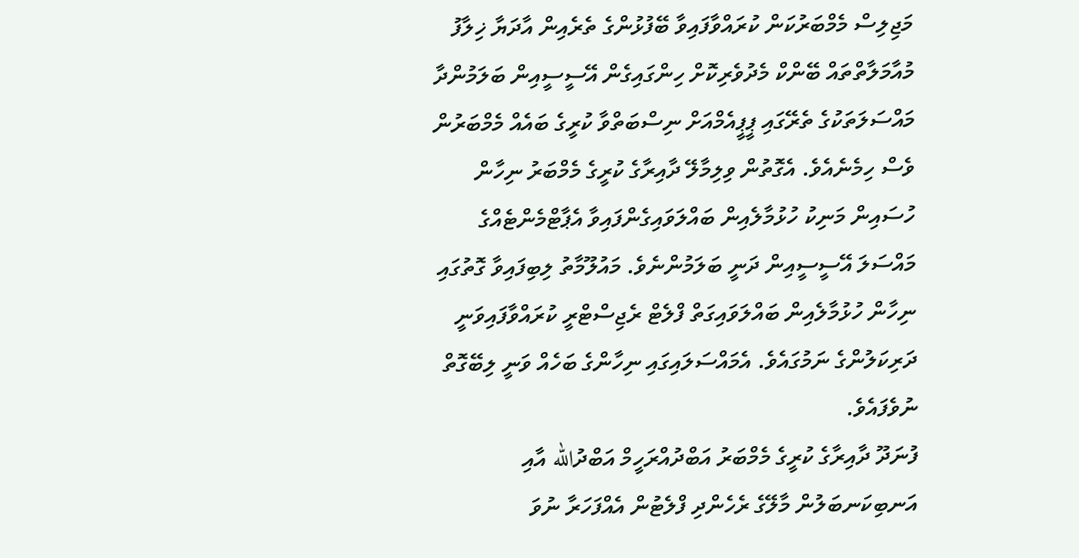މަޖިލިސް މެމްބަރުކަން ކުރައްވާފައިވާ ބޭފުޅުންގެ ތެރެއިން އާދަޔާ ޚިލާފު މުއާމަލާތްތައް ބޭންކް މެދުވެރިކޮށް ހިންގައިގެން އޭސީސީއިން ބަލަމުންދާ މައްސަލަތަކުގެ ތެރޭގައި ޕީޕީއެމްއަށް ނިސްބަތްވާ ކުރީގެ ބައެއް މެމްބަރުން ވެސް ހިމެނެއެވެ. އެގޮތުން ވިލިމާލޭ ދާއިރާގެ ކުރީގެ މެމްބަރު ނިހާން ހުސައިން މަނިކު ހުޅުމާލެއިން ބައްލަވައިގެންފައިވާ އެޕާޓްމެންޓެއްގެ މައްސަލަ އޭސީސީއިން ދަނީ ބަލަމުންނެވެ. މައުލޫމާތު ލިބިފައިވާ ގޮތުގައި ނިހާން ހުޅުމާލެއިން ބައްލަވައިގަތް ފްލެޓް ރެޖިސްޓްރީ ކުރައްވާފައިވަނީ ދަރިކަލުންގެ ނަމުގައެވެ. އެމައްސަލައިގައި ނިހާންގެ ބަހެއް ވަނީ ލިބޭގޮތް ނުވެފައެވެ.
ފުނަދޫ ދާއިރާގެ ކުރީގެ މެމްބަރު އަބްދުއްރަހީމް އަބްދުالله އާއި އަނބިކަނބަލުން މާލޭގެ ރެހެންދި ފްލެޓުން އެއްފަހަރާ ނުވަ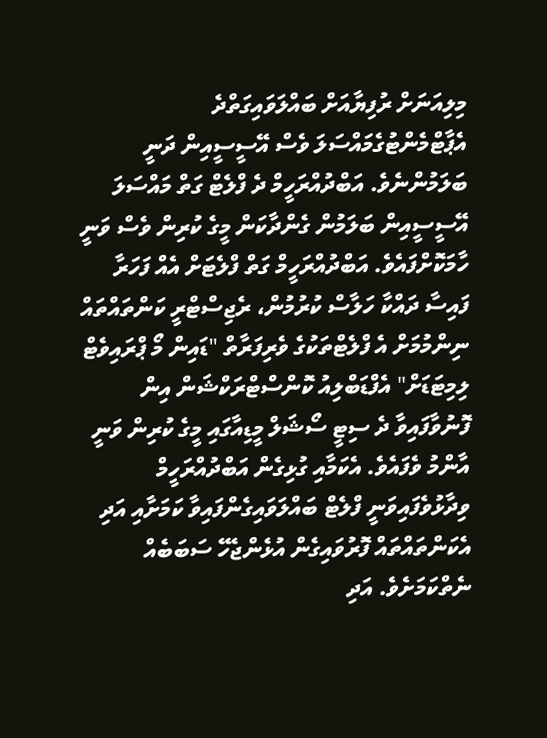މިލިއަނަށް ރުފިޔާއަށް ބައްލަވައިގަތްދެ އެޕާޓްމެންޓުގެމައްސަލަ ވެސް އޭސީސީއިން ދަނީ ބަލަމުންނެވެ. އަބްދުއްރަހީމް ދެ ފްލެޓް ގަތް މައްސަލަ އޭސީސީއިން ބަލަމުން ގެންދާކަން މީގެ ކުރިން ވެސް ވަނީ ހާމަކޮށްފައެވެ. އަބްދުއްރަހީމް ގަތް ފްލެޓަށް އެއް ފަހަރާ ފައިސާ ދައްކާ ހަލާސް ކުރުމުން، ރެޖިސްޓްރީ ކަންތައްތައް ނިންމުމަށް އެ ފްލެޓްތަކުގެ ވެރިފަރާތް "ޑައިން މޯ ޕްރައިވެޓް ލިމިޓަޑަށް" އެފްޑަބްލިއު ކޮންސްޓްރަކްޝަން އިން ފޮނުވާފައިވާ ދެ ސިޓީ ސޯޝަލް މީޑިއާގައި މީގެ ކުރިން ވަނީ އާންމު ވެފައެވެ. އެކަމާއި ގުޅިގެން އަބްދުއްރަހީމް ވިދާޅުވެފައިވަނީ ފްލެޓް ބައްލަވައިގެންފައިވާ ކަމަށާއި އަދި އެކަންތައްތައް ފޮރުވައިގެން އުޅެންޖެހޭ ސަބަބެއް ނެތްކަމަށެވެ. އަދި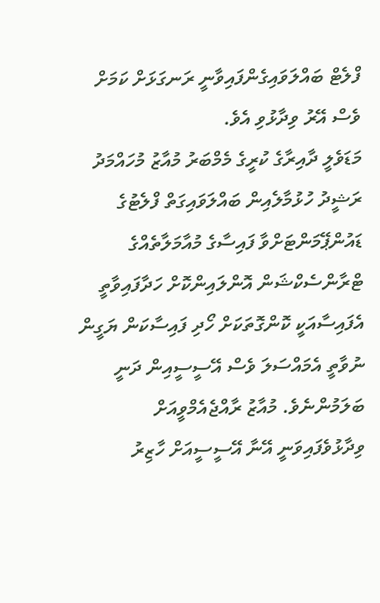ފްލެޓް ބައްލަވައިގެންފައިވާނީ ރަނގަޅަށް ކަމަށް ވެސް އޭރު ވިދާޅުވި އެވެ.
މަޑަވެލީ ދާއިރާގެ ކުރީގެ މެމްބަރު މުއާޒު މުހައްމަދު ރަޝީދު ހުޅުމާލެއިން ބައްލަވައިގަތް ފްލެޓުގެ ޑައުންޕޭމަންޓަށްވާ ފައިސާގެ މުއާމަލާތެއްގެ ޓްރާންސެކްޝަން އޮންލައިންކޮށް ހަދާފައިވާތީ އެފައިސާއަކީ ކޮންގޮތަކަށް ހޯދި ފައިސާކަން ޔަގީން ނުވާތީ އެމައްސަލަ ވެސް އޭސީސީއިން ދަނީ ބަލަމުންނެވެ. މުއާޒު ރާއްޖެއެމްވީއަށް ވިދާޅުވެފައިވަނީ އޭނާ އޭސީސީއަށް ހާޒިރު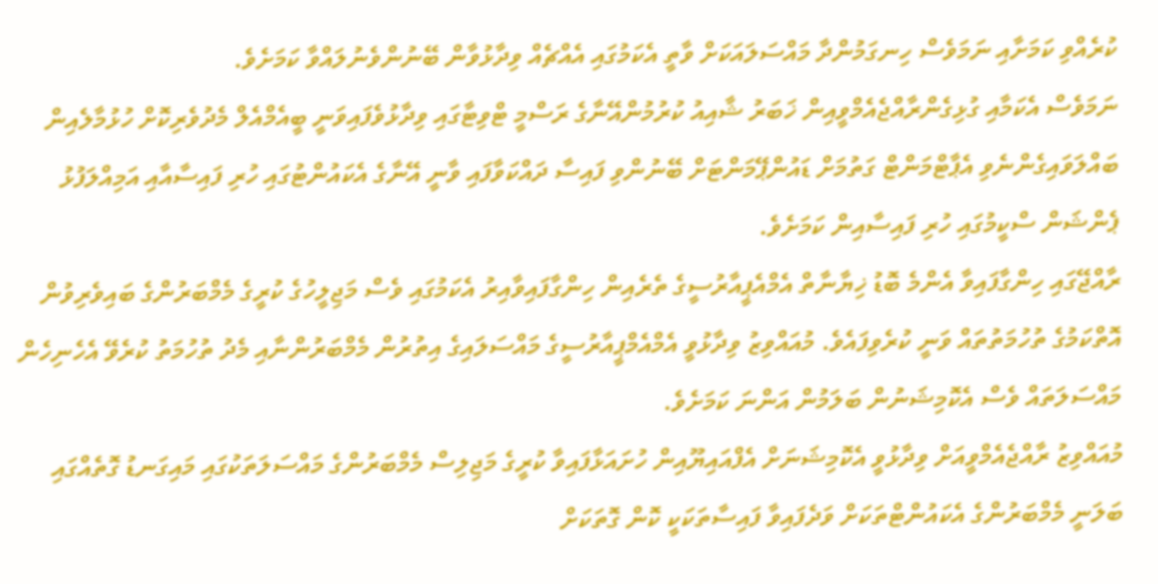ކުރެއްވި ކަމަށާއި ނަމަވެސް ހިނގަމުންދާ މައްސަލައަކަށް ވާތީ އެކަމުގައި އެއްޗެއް ވިދާޅުވާން ބޭނުންވެނުލައްވާ ކަމަށެވެ.
ނަމަވެސް އެކަމާއި ގުޅިގެންރާއްޖެއެމްވީއިން ޚަބަރު ޝާއިއު ކުރުމުންއޭނާގެ ރަސްމީ ޓްވިޓާގައި ވިދާޅުވެފައިވަނީ ބީއެމްއެލް މެދުވެރިކޮށް ހުޅުމާލެއިން ބައްލަވައިގެންނެވި އެޕާޓްމަންޓް ގަތުމަށް ޑައުންޕޭމަންޓަށް ބޭނުންވި ފައިސާ ދައްކަވާފައި ވާނީ އޭނާގެ އެކައުންޓުގައި ހުރި ފައިސާއާއި އަމިއްލަފުޅު ޕެންޝަން ސްކީމުގައި ހުރި ފައިސާއިން ކަމަށެވެ.
ރާއްޖޭގައި ހިންގާފައިވާ އެންމެ ބޮޑު ޚިޔާނާތް އެމްއެޕީއާރުސީގެ ތެރެއިން ހިންގާފައިވާއިރު އެކަމުގައި ވެސް މަޖިލީހުގެ ކުރީގެ މެމްބަރުންގެ ބައިވެރިވުން އޮތްކަމުގެ ތުހުމަތުތައް ވަނީ ކުރެވިފައެވެ. މުއައްވިޒު ވިދާޅުވީ އެމްއެމްޕީއާރުސީގެ މައްސަލައިގެ އިތުރުން މެމްބަރުންނާއި މެދު ތުހުމަތު ކުރެވޭ އެހެނިހެން މައްސަލަތައް ވެސް އެކޮމިޝަނުން ބަލަމުން އަންނަ ކަމަށެވެ.
މުއައްވިޒު ރާއްޖެއެމްވީއަށް ވިދާޅުވީ އެކޮމިޝަނަށް އެފްއައިޔޫއިން ހުށައަޅާފައިވާ ކުރީގެ މަޖިލިސް މެމްބަރުންގެ މައްސަލަތަކުގައި މައިގަނޑު ގޮތެއްގައި ބަލަނީ މެމްބަރުންގެ އެކައުންޓްތަކަށް ވަދެފައިވާ ފައިސާތަކަކީ ކޮން ގޮތަކަށް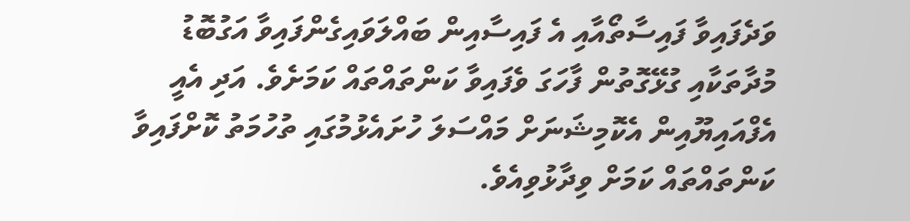ވަދެފައިވާ ފައިސާތޯއާއި އެ ފައިސާއިން ބައްލަވައިގެންފައިވާ އަގުބޮޑު މުދާތަކާއި ގުޅޭގޮތުން ފާހަގަ ވެފައިވާ ކަންތައްތައް ކަމަށެވެ. އަދި އެއީ އެފްއައިޔޫއިން އެކޮމިޝަނަށް މައްސަލަ ހުށައެޅުމުގައި ތުހުމަތު ކޮށްފައިވާ ކަންތައްތައް ކަމަށް ވިދާޅުވިއެވެ.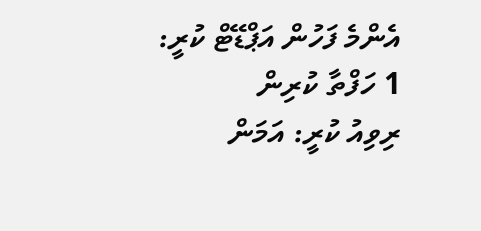އެންމެ ފަހުން އަޕްޑޭޓް ކުރީ: 1 ހަފްތާ ކުރިން
ރިވިއު ކުރީ: އަމަން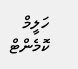ހަލީމް
ކޮމެންޓް